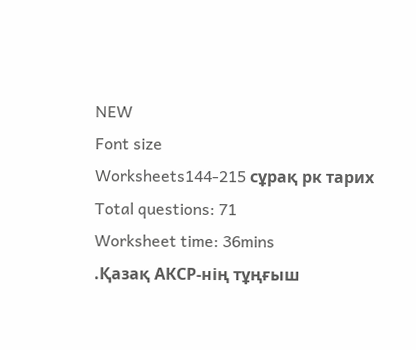NEW
Font size
Worksheets144-215 сұрақ рк тарих
Total questions: 71
Worksheet time: 36mins
.Қазақ АКСР-нің тұңғыш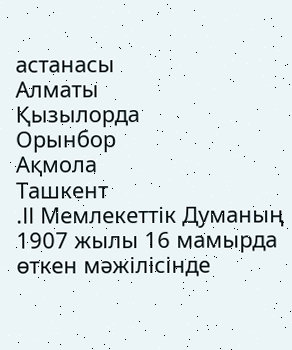астанасы
Алматы
Қызылорда
Орынбор
Ақмола
Ташкент
.ІІ Мемлекеттік Думаның 1907 жылы 16 мамырда өткен мәжілісінде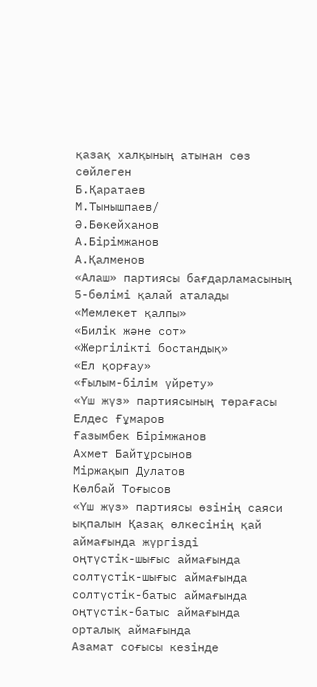қазақ халқының атынан сөз сөйлеген
Б.Қаратаев
М.Тынышпаев/
Ә.Бөкейханов
А.Бірімжанов
А.Қалменов
«Алаш» партиясы бағдарламасының 5-бөлімі қалай аталады
«Мемлекет қалпы»
«Билік және сот»
«Жергілікті бостандық»
«Ел қорғау»
«Ғылым-білім үйрету»
«Үш жүз» партиясының төрағасы
Елдес Ғұмаров
Ғазымбек Бірімжанов
Ахмет Байтұрсынов
Міржақып Дулатов
Көлбай Тоғысов
«Үш жүз» партиясы өзінің саяси ықпалын Қазақ өлкесінің қай аймағында жүргізді
оңтүстік-шығыс аймағында
солтүстік-шығыс аймағында
солтүстік-батыс аймағында
оңтүстік-батыс аймағында
орталық аймағында
Азамат соғысы кезінде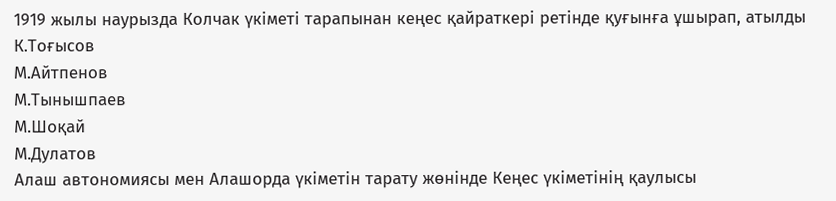1919 жылы наурызда Колчак үкіметі тарапынан кеңес қайраткері ретінде қуғынға ұшырап, атылды
К.Тоғысов
М.Айтпенов
М.Тынышпаев
М.Шоқай
М.Дулатов
Алаш автономиясы мен Алашорда үкіметін тарату жөнінде Кеңес үкіметінің қаулысы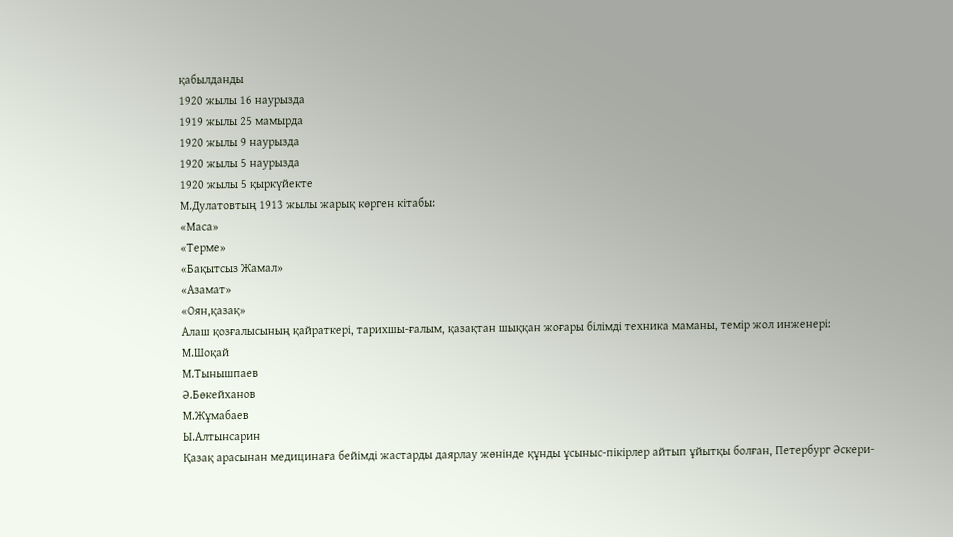қабылданды
1920 жылы 16 наурызда
1919 жылы 25 мамырда
1920 жылы 9 наурызда
1920 жылы 5 наурызда
1920 жылы 5 қыркүйекте
М.Дулатовтың 1913 жылы жарық көрген кітабы:
«Маса»
«Терме»
«Бақытсыз Жамал»
«Азамат»
«Оян,қазақ»
Алаш қозғалысының қайраткері, тарихшы-ғалым, қазақтан шыққан жоғары білімді техника маманы, темір жол инженері:
М.Шоқай
М.Тынышпаев
Ә.Бөкейханов
М.Жұмабаев
Ы.Алтынсарин
Қазақ арасынан медицинаға бейімді жастарды даярлау жөнінде құнды ұсыныс-пікірлер айтып ұйытқы болған, Петербург Әскери-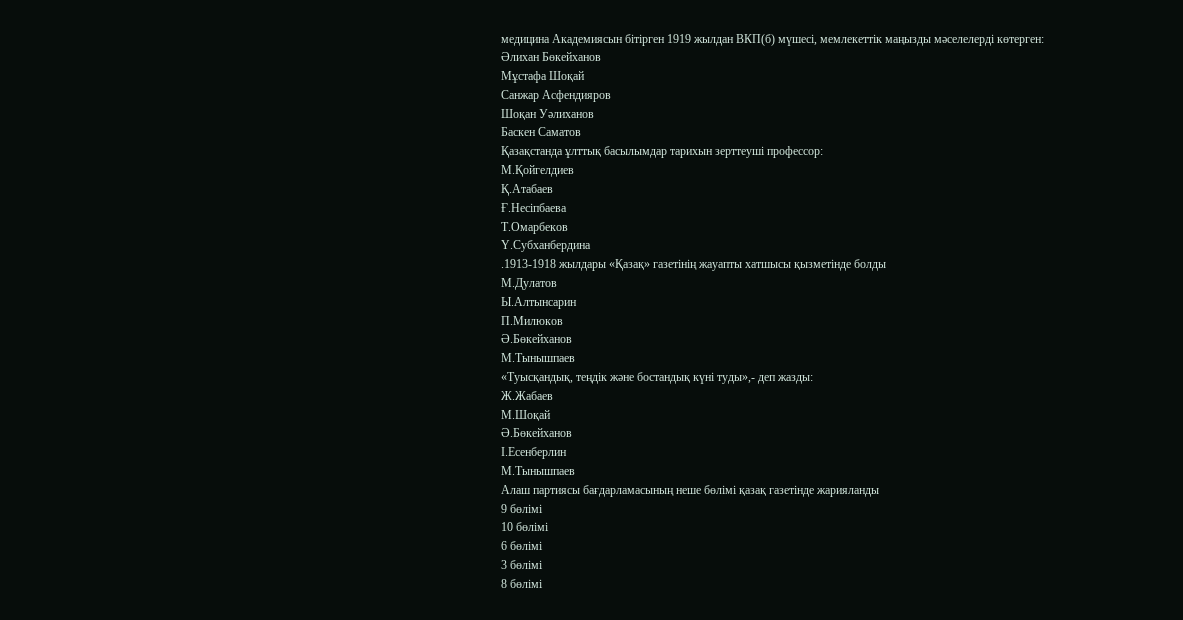медицина Академиясын бітірген 1919 жылдан ВКП(б) мүшесі, мемлекеттік маңызды мәселелерді көтерген:
Әлихан Бөкейханов
Мұстафа Шоқай
Санжар Асфендияров
Шоқан Уәлиханов
Баскен Саматов
Қазақстанда ұлттық басылымдар тарихын зерттеуші профессор:
М.Қойгелдиев
Қ.Атабаев
Ғ.Несіпбаева
Т.Омарбеков
Ү.Субханбердина
.1913-1918 жылдары «Қазақ» газетінің жауапты хатшысы қызметінде болды
М.Дулатов
Ы.Алтынсарин
П.Милюков
Ә.Бөкейханов
М.Тынышпаев
«Туысқандық, теңдік және бостандық күні туды»,- деп жазды:
Ж.Жабаев
М.Шоқай
Ә.Бөкейханов
І.Есенберлин
М.Тынышпаев
Алаш партиясы бағдарламасының неше бөлімі қазақ газетінде жарияланды
9 бөлімі
10 бөлімі
6 бөлімі
3 бөлімі
8 бөлімі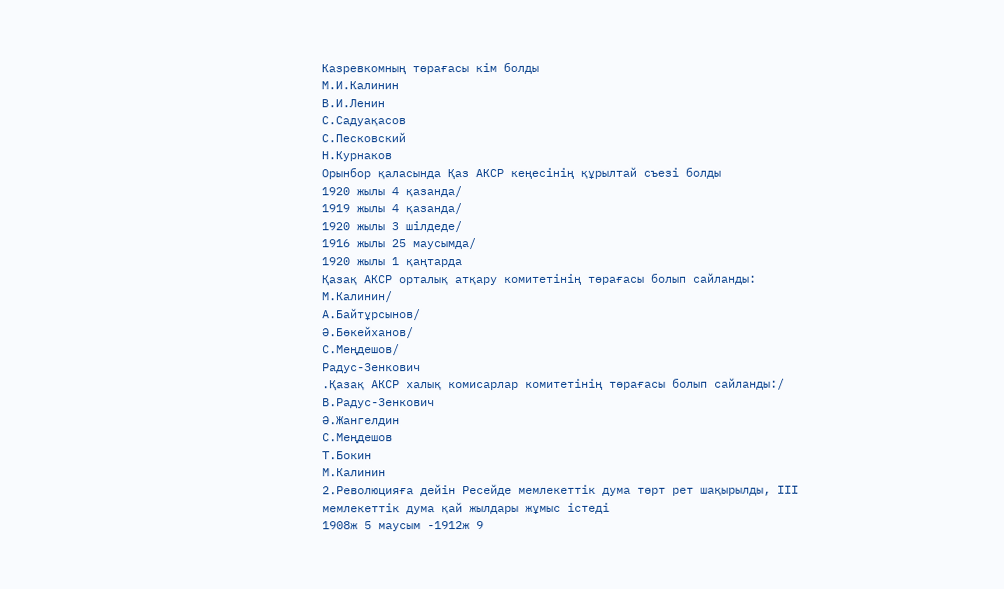Казревкомның төрағасы кім болды
М.И.Калинин
В.И.Ленин
С.Садуақасов
С.Песковский
Н.Курнаков
Орынбор қаласында Қаз АКСР кеңесінің құрылтай съезі болды
1920 жылы 4 қазанда/
1919 жылы 4 қазанда/
1920 жылы 3 шілдеде/
1916 жылы 25 маусымда/
1920 жылы 1 қаңтарда
Қазақ АКСР орталық атқару комитетінің төрағасы болып сайланды:
М.Калинин/
А.Байтұрсынов/
Ә.Бөкейханов/
С.Меңдешов/
Радус-Зенкович
.Қазақ АКСР халық комисарлар комитетінің төрағасы болып сайланды:/
В.Радус-Зенкович
Ә.Жангелдин
С.Меңдешов
Т.Бокин
М.Калинин
2.Революцияға дейін Ресейде мемлекеттік дума төрт рет шақырылды, ІІІ мемлекеттік дума қай жылдары жұмыс істеді
1908ж 5 маусым -1912ж 9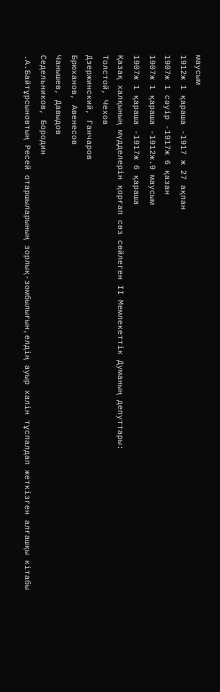маусым
1912ж 1 қараша -1917 ж 27 ақпан
1907ж 1 сәуір -1917ж 6 қазан
1907ж 1 қараша -1912ж.9 маусым
1907ж 1 қараша -1917ж 6 қараша
Қазақ халқының мүдделерін қорғап сөз сөйлеген ІІ Мемлекеттік Думаның депуттары:
Толстой, Чехов
Дзержинский, Ганчаров
Брюханов, Авенесов
Чанышев, Давыдов
Седельников, Бородин
.А.Байтұрсыновтың Ресей отаршыларының зорлық-зомбылығын,елдің ауыр халін тұспалдап жеткізген алғашқы кітабы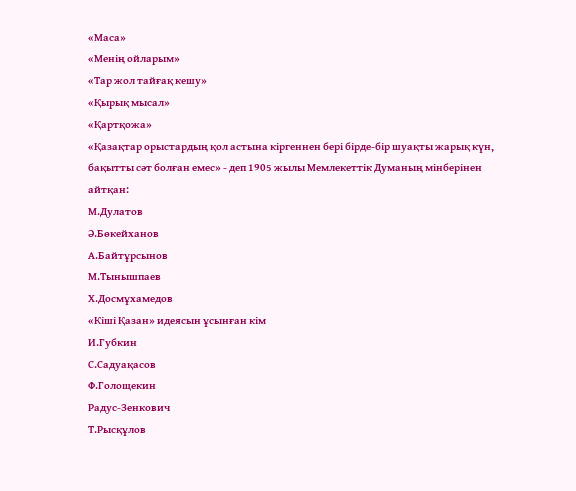«Маса»
«Менің ойларым»
«Тар жол тайғақ кешу»
«Қырық мысал»
«Қартқожа»
«Қазақтар орыстардың қол астына кіргеннен бері бірде-бір шуақты жарық күн, бақытты сәт болған емес» - деп 1905 жылы Мемлекеттік Думаның мінберінен айтқан:
М.Дулатов
Ә.Бөкейханов
А.Байтұрсынов
М.Тынышпаев
Х.Досмұхамедов
«Кіші Қазан» идеясын ұсынған кім
И.Губкин
С.Садуақасов
Ф.Голощекин
Радус-Зенкович
Т.Рысқұлов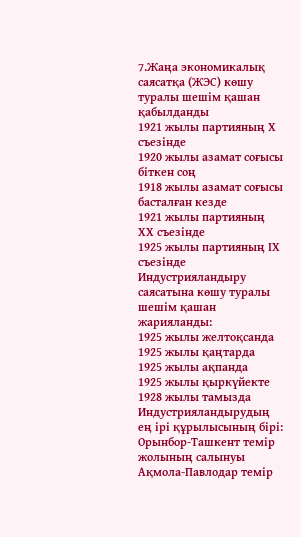7.Жаңа экономикалық саясатқа (ЖЭС) көшу туралы шешім қашан қабылданды
1921 жылы партияның Х съезінде
1920 жылы азамат соғысы біткен соң
1918 жылы азамат соғысы басталған кезде
1921 жылы партияның ХХ съезінде
1925 жылы партияның ІХ съезінде
Индустрияландыру саясатына көшу туралы шешім қашан жарияланды:
1925 жылы желтоқсанда
1925 жылы қаңтарда
1925 жылы ақпанда
1925 жылы қыркүйекте
1928 жылы тамызда
Индустрияландырудың ең ірі құрылысының бірі:
Орынбор-Ташкент темір жолының салынуы
Ақмола-Павлодар темір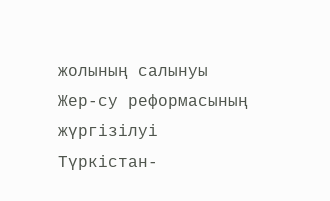жолының салынуы
Жер-су реформасының жүргізілуі
Түркістан-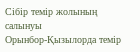Сібір темір жолының салынуы
Орынбор-Қызылорда темір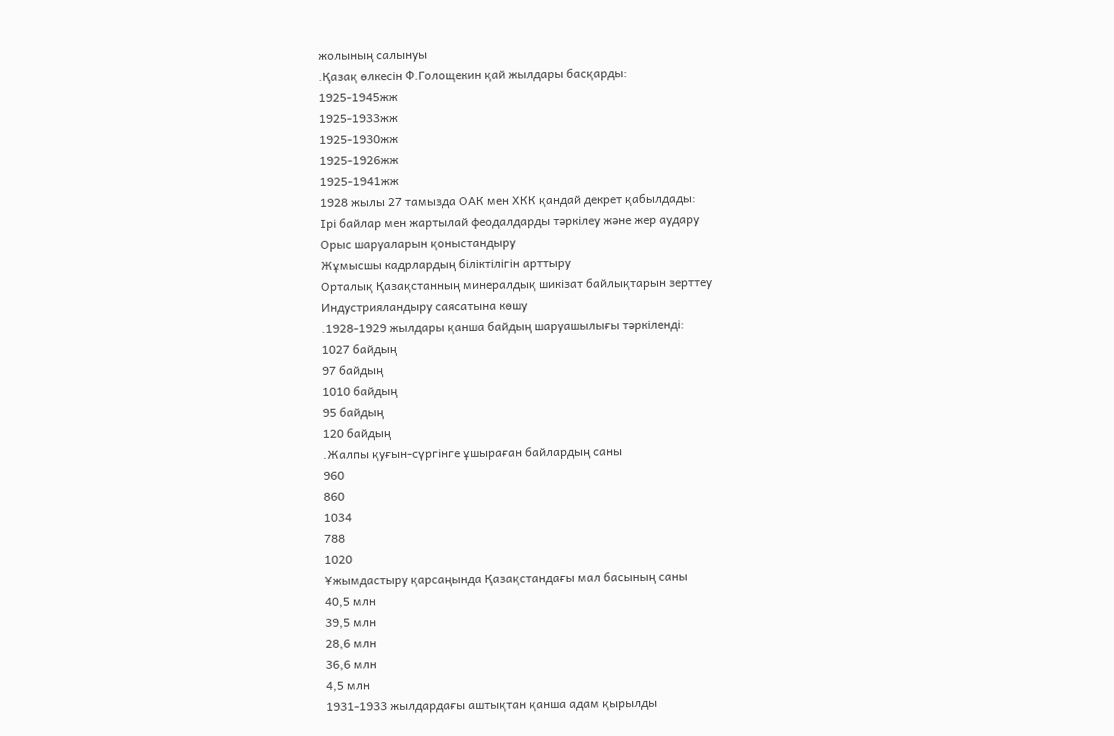жолының салынуы
.Қазақ өлкесін Ф.Голощекин қай жылдары басқарды:
1925-1945жж
1925-1933жж
1925-1930жж
1925-1926жж
1925-1941жж
1928 жылы 27 тамызда ОАК мен ХКК қандай декрет қабылдады:
Ірі байлар мен жартылай феодалдарды тәркілеу және жер аудару
Орыс шаруаларын қоныстандыру
Жұмысшы кадрлардың біліктілігін арттыру
Орталық Қазақстанның минералдық шикізат байлықтарын зерттеу
Индустрияландыру саясатына көшу
.1928-1929 жылдары қанша байдың шаруашылығы тәркіленді:
1027 байдың
97 байдың
1010 байдың
95 байдың
120 байдың
.Жалпы қуғын-сүргінге ұшыраған байлардың саны
960
860
1034
788
1020
Ұжымдастыру қарсаңында Қазақстандағы мал басының саны
40,5 млн
39,5 млн
28,6 млн
36,6 млн
4,5 млн
1931-1933 жылдардағы аштықтан қанша адам қырылды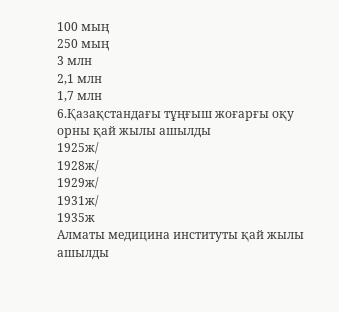100 мың
250 мың
3 млн
2,1 млн
1,7 млн
6.Қазақстандағы тұңғыш жоғарғы оқу орны қай жылы ашылды
1925ж/
1928ж/
1929ж/
1931ж/
1935ж
Алматы медицина институты қай жылы ашылды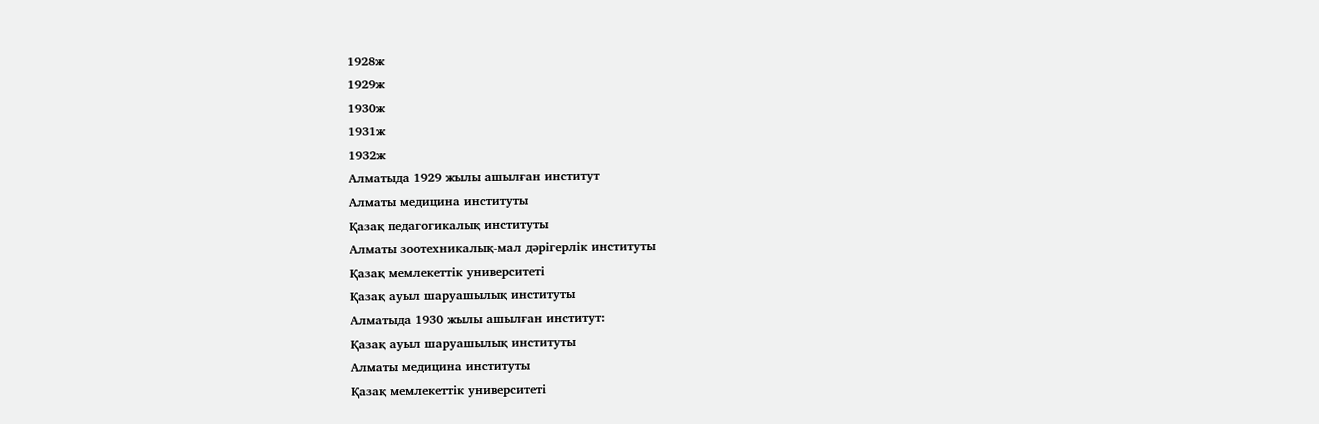1928ж
1929ж
1930ж
1931ж
1932ж
Алматыда 1929 жылы ашылған институт
Алматы медицина институты
Қазақ педагогикалық институты
Алматы зоотехникалық-мал дәрігерлік институты
Қазақ мемлекеттік университеті
Қазақ ауыл шаруашылық институты
Алматыда 1930 жылы ашылған институт:
Қазақ ауыл шаруашылық институты
Алматы медицина институты
Қазақ мемлекеттік университеті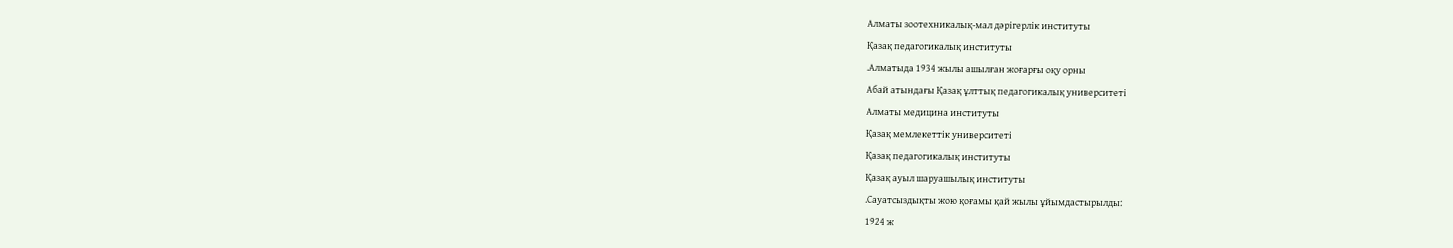Алматы зоотехникалық-мал дәрігерлік институты
Қазақ педагогикалық институты
.Алматыда 1934 жылы ашылған жоғарғы оқу орны
Абай атындағы Қазақ ұлттық педагогикалық университеті
Алматы медицина институты
Қазақ мемлекеттік университеті
Қазақ педагогикалық институты
Қазақ ауыл шаруашылық институты
.Сауатсыздықты жою қоғамы қай жылы ұйымдастырылды:
1924 ж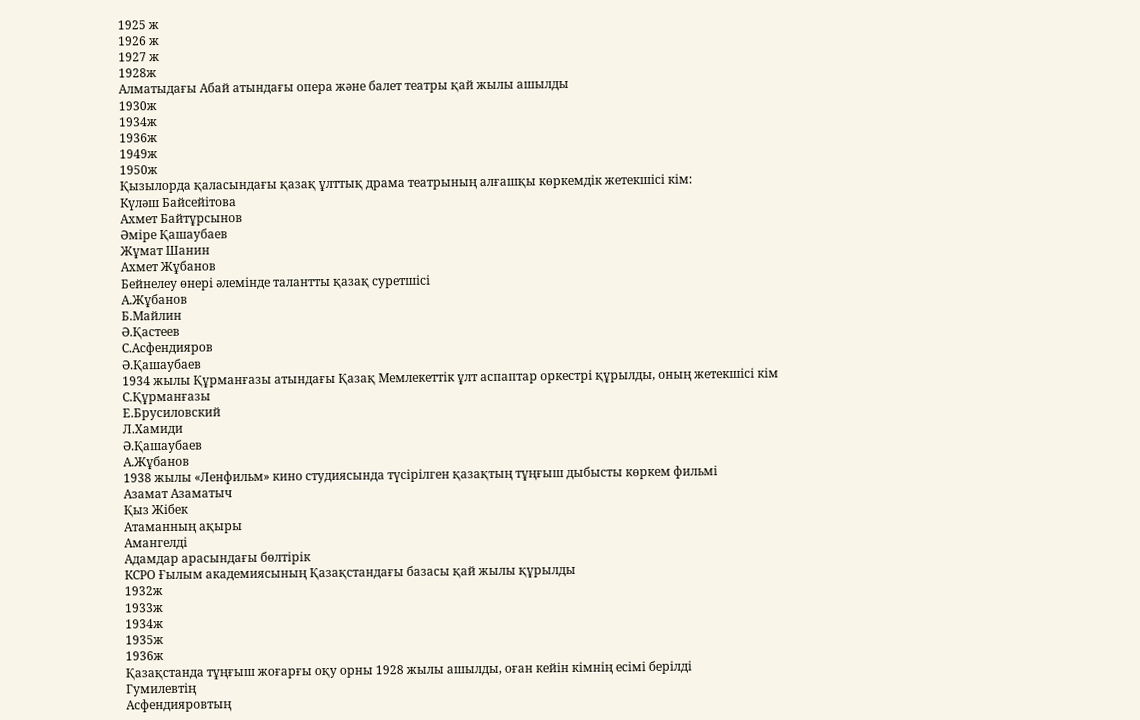1925 ж
1926 ж
1927 ж
1928ж
Алматыдағы Абай атындағы опера және балет театры қай жылы ашылды
1930ж
1934ж
1936ж
1949ж
1950ж
Қызылорда қаласындағы қазақ ұлттық драма театрының алғашқы көркемдік жетекшісі кім:
Күләш Байсейітова
Ахмет Байтұрсынов
Әміре Қашаубаев
Жұмат Шанин
Ахмет Жұбанов
Бейнелеу өнері әлемінде талантты қазақ суретшісі
А.Жұбанов
Б.Майлин
Ә.Қастеев
С.Асфендияров
Ә.Қашаубаев
1934 жылы Құрманғазы атындағы Қазақ Мемлекеттік ұлт аспаптар оркестрі құрылды, оның жетекшісі кім
С.Құрманғазы
Е.Брусиловский
Л.Хамиди
Ә.Қашаубаев
А.Жұбанов
1938 жылы «Ленфильм» кино студиясында түсірілген қазақтың тұңғыш дыбысты көркем фильмі
Азамат Азаматыч
Қыз Жібек
Атаманның ақыры
Амангелді
Адамдар арасындағы бөлтірік
КСРО Ғылым академиясының Қазақстандағы базасы қай жылы құрылды
1932ж
1933ж
1934ж
1935ж
1936ж
Қазақстанда тұңғыш жоғарғы оқу орны 1928 жылы ашылды, оған кейін кімнің есімі берілді
Гумилевтің
Асфендияровтың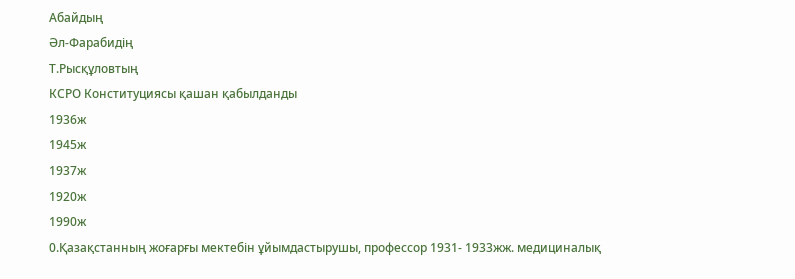Абайдың
Әл-Фарабидің
Т.Рысқұловтың
КСРО Конституциясы қашан қабылданды
1936ж
1945ж
1937ж
1920ж
1990ж
0.Қазақстанның жоғарғы мектебін ұйымдастырушы, профессор 1931- 1933жж. медициналық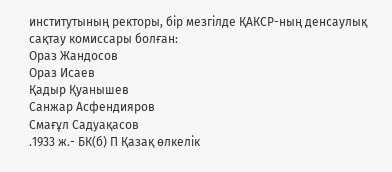институтының ректоры, бір мезгілде ҚАКСР-ның денсаулық сақтау комиссары болған:
Ораз Жандосов
Ораз Исаев
Қадыр Қуанышев
Санжар Асфендияров
Смағұл Садуақасов
.1933 ж.- БК(б) П Қазақ өлкелік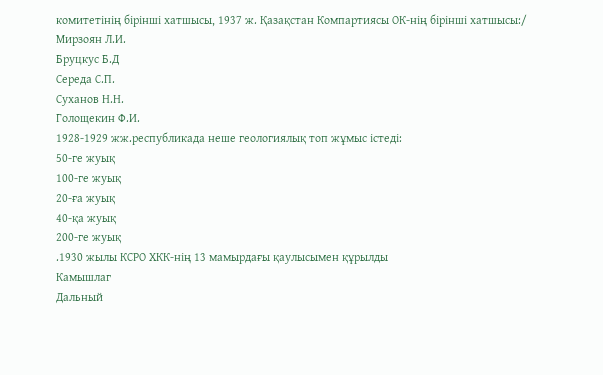комитетінің бірінші хатшысы, 1937 ж. Қазақстан Компартиясы ОК-нің бірінші хатшысы:/
Мирзоян Л.И.
Бруцкус Б.Д
Середа С.П.
Суханов Н.Н.
Голощекин Ф.И.
1928-1929 жж.республикада неше геологиялық топ жұмыс істеді:
50-ге жуық
100-ге жуық
20-ға жуық
40-қа жуық
200-ге жуық
.1930 жылы КСРО ХКК-нің 13 мамырдағы қаулысымен құрылды
Камышлаг
Дальный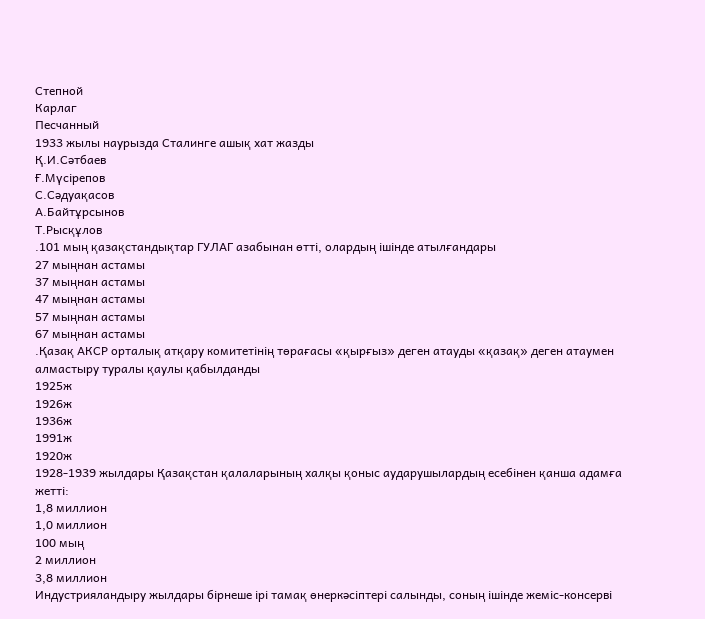Степной
Карлаг
Песчанный
1933 жылы наурызда Сталинге ашық хат жазды
Қ.И.Сәтбаев
Ғ.Мүсірепов
С.Сәдуақасов
А.Байтұрсынов
Т.Рысқұлов
.101 мың қазақстандықтар ГУЛАГ азабынан өтті, олардың ішінде атылғандары
27 мыңнан астамы
37 мыңнан астамы
47 мыңнан астамы
57 мыңнан астамы
67 мыңнан астамы
.Қазақ АКСР орталық атқару комитетінің төрағасы «қырғыз» деген атауды «қазақ» деген атаумен алмастыру туралы қаулы қабылданды
1925ж
1926ж
1936ж
1991ж
1920ж
1928-1939 жылдары Қазақстан қалаларының халқы қоныс аударушылардың есебінен қанша адамға жетті:
1,8 миллион
1,0 миллион
100 мың
2 миллион
3,8 миллион
Индустрияландыру жылдары бірнеше ірі тамақ өнеркәсіптері салынды, соның ішінде жеміс-консерві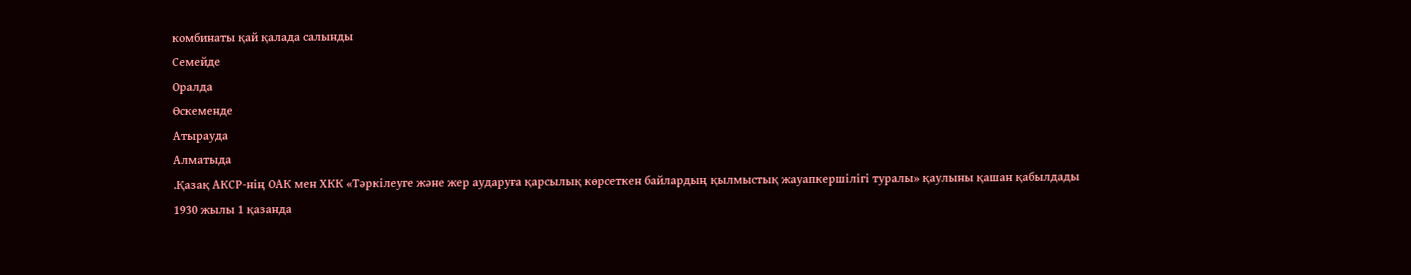комбинаты қай қалада салынды
Семейде
Оралда
Өскеменде
Атырауда
Алматыда
.Қазақ АКСР-нің ОАК мен ХКК «Тәркілеуге және жер аударуға қарсылық көрсеткен байлардың қылмыстық жауапкершілігі туралы» қаулыны қашан қабылдады
1930 жылы 1 қазанда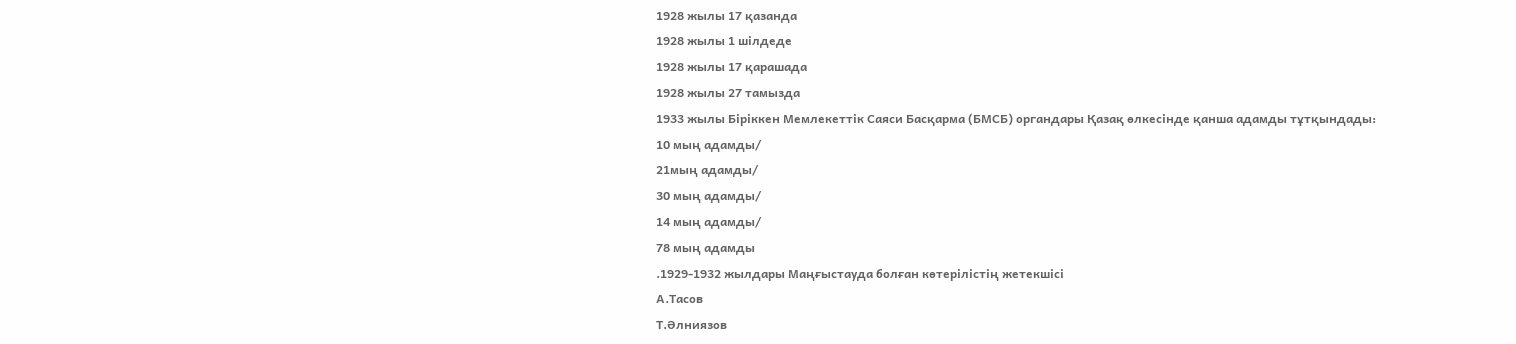1928 жылы 17 қазанда
1928 жылы 1 шілдеде
1928 жылы 17 қарашада
1928 жылы 27 тамызда
1933 жылы Біріккен Мемлекеттік Саяси Басқарма (БМСБ) органдары Қазақ өлкесінде қанша адамды тұтқындады:
10 мың адамды/
21мың адамды/
30 мың адамды/
14 мың адамды/
78 мың адамды
.1929-1932 жылдары Маңғыстауда болған көтерілістің жетекшісі
А.Тасов
Т.Әлниязов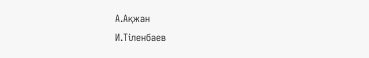А.Ақжан
И.Тіленбаев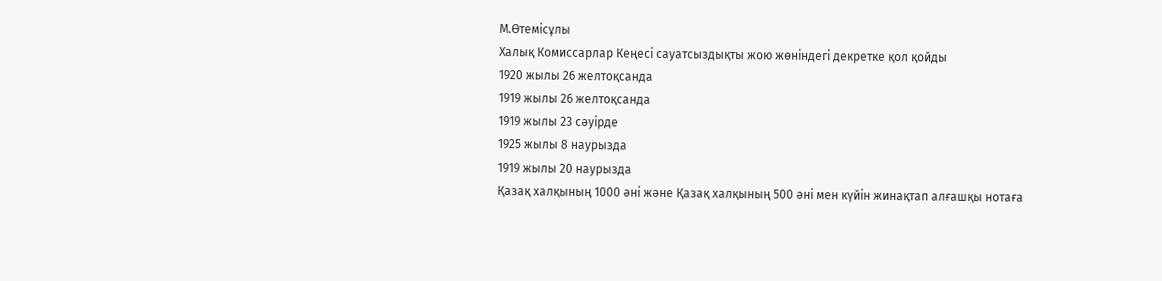М.Өтемісұлы
Халық Комиссарлар Кеңесі сауатсыздықты жою жөніндегі декретке қол қойды
1920 жылы 26 желтоқсанда
1919 жылы 26 желтоқсанда
1919 жылы 23 сәуірде
1925 жылы 8 наурызда
1919 жылы 20 наурызда
Қазақ халқының 1000 әні және Қазақ халқының 500 әні мен күйін жинақтап алғашқы нотаға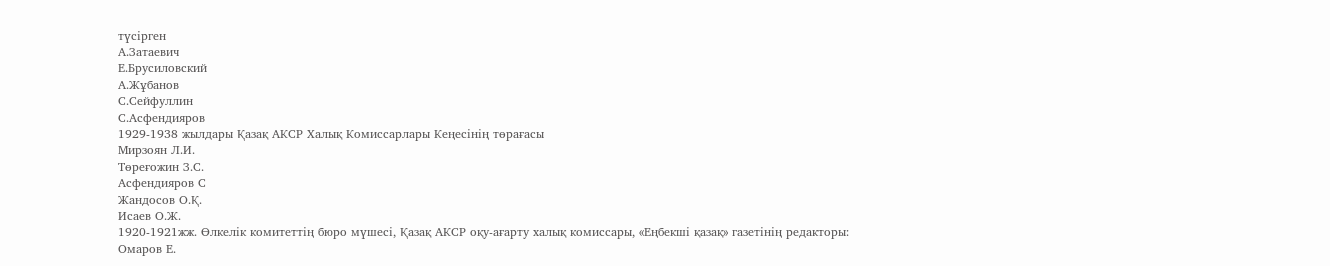түсірген
А.Затаевич
Е.Брусиловский
А.Жұбанов
С.Сейфуллин
С.Асфендияров
1929-1938 жылдары Қазақ АКСР Халық Комиссарлары Кеңесінің төрағасы
Мирзоян Л.И.
Төреғожин З.С.
Асфендияров С
Жандосов О.Қ.
Исаев О.Ж.
1920-1921жж. Өлкелік комитеттің бюро мүшесі, Қазақ АКСР оқу-ағарту халық комиссары, «Еңбекші қазақ» газетінің редакторы:
Омаров Е.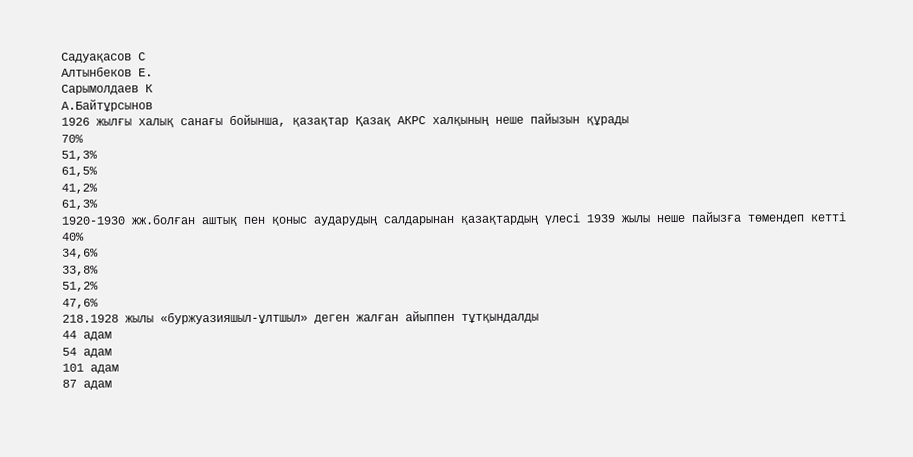Садуақасов С
Алтынбеков Е.
Сарымолдаев К
А.Байтұрсынов
1926 жылғы халық санағы бойынша, қазақтар Қазақ АКРС халқының неше пайызын құрады
70%
51,3%
61,5%
41,2%
61,3%
1920-1930 жж.болған аштық пен қоныс аударудың салдарынан қазақтардың үлесі 1939 жылы неше пайызға төмендеп кетті
40%
34,6%
33,8%
51,2%
47,6%
218.1928 жылы «буржуазияшыл-ұлтшыл» деген жалған айыппен тұтқындалды
44 адам
54 адам
101 адам
87 адам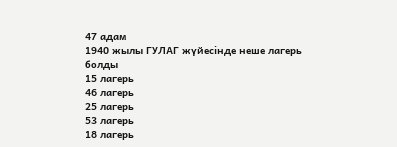47 адам
1940 жылы ГУЛАГ жүйесінде неше лагерь болды
15 лагерь
46 лагерь
25 лагерь
53 лагерь
18 лагерь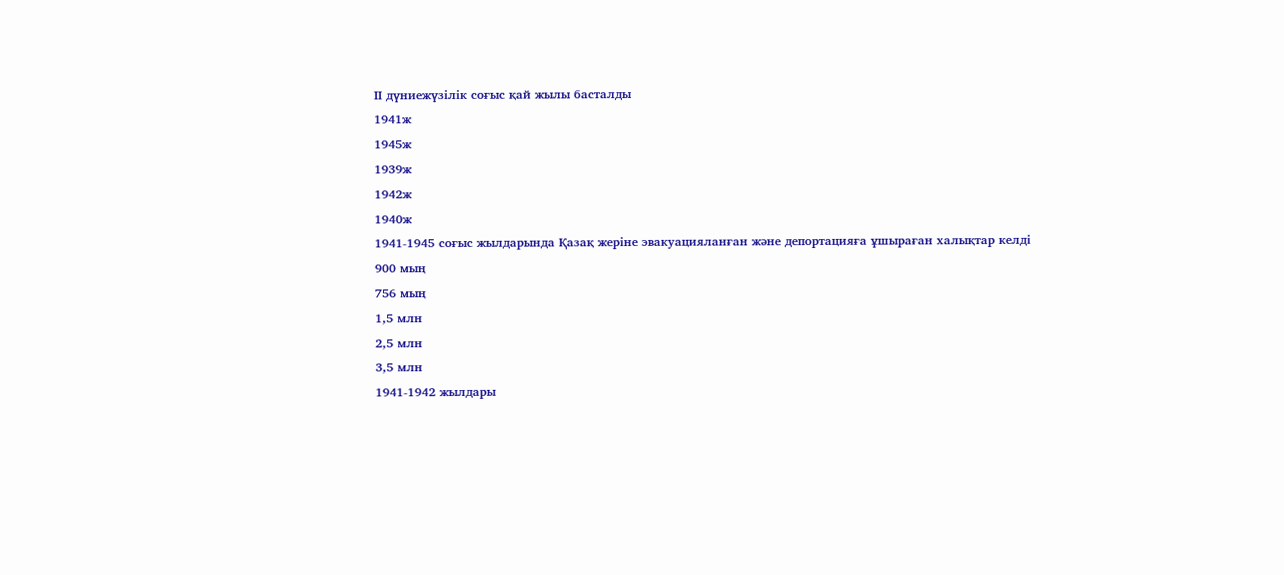ІІ дүниежүзілік соғыс қай жылы басталды
1941ж
1945ж
1939ж
1942ж
1940ж
1941-1945 соғыс жылдарында Қазақ жеріне эвакуацияланған және депортацияға ұшыраған халықтар келді
900 мың
756 мың
1,5 млн
2,5 млн
3,5 млн
1941-1942 жылдары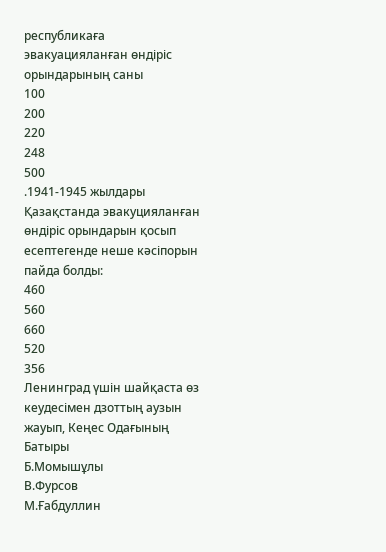республикаға эвакуацияланған өндіріс орындарының саны
100
200
220
248
500
.1941-1945 жылдары Қазақстанда эвакуцияланған өндіріс орындарын қосып есептегенде неше кәсіпорын пайда болды:
460
560
660
520
356
Ленинград үшін шайқаста өз кеудесімен дзоттың аузын жауып, Кеңес Одағының Батыры
Б.Момышұлы
В.Фурсов
М.Ғабдуллин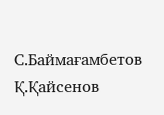С.Баймағамбетов
Қ.Қайсенов